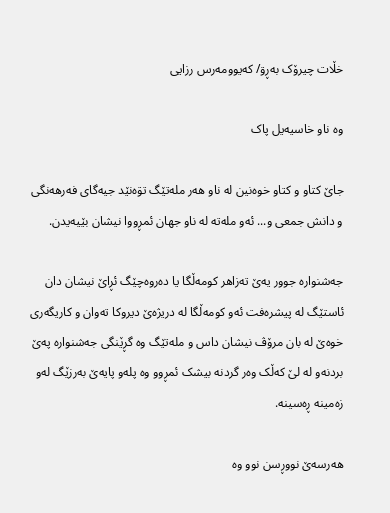خڵات چیرۆک بەڕۊ/ کەیوومەرس رزایی

وە ناو خاسیەیل پاک

جاێ کتاو و کتاو خوەنین لە ناو هەر ملەتێگ تۊەنێد جیەگای فەرهەنگی و دانش جمعی و... ئەو ملەتە لە ناو جهان ئمڕووا نیشان بێیەیدن.

جەشنوارە جوور یەێ تەزاهر کومەڵگا یا دەروەچێگ ئڕاێ نیشان دان ئاستێگ لە پیشرەفت ئەو کومەڵگا لە دریژەێ دیروکا تەوان و کاریگەری خوەێ لە بان مرۆڤ نیشان داس و ملەتێگ وە گڕێنگی جەشنوارە پەێ بردنەو لە لێ کەڵک وەر گردنە بیشک ئمڕوو وە پلەو پایەێ بەرزێگ لەو زەمینە ڕەسینە.

هەرسەێ نووڕسن نوو وە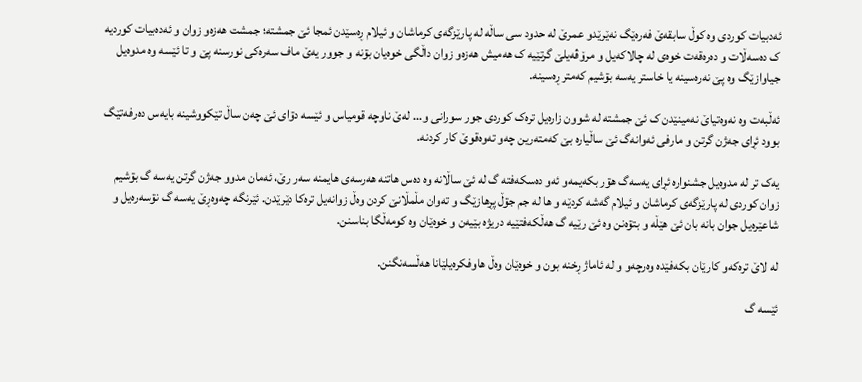ئەدبیات کوردی وە کوڵ سابقەێ فەرەێگ نەێرێدو عمرێ لە حدود سی ساڵه له پارێزگەی کرماشان و ئیلام ڕەسێدن ئمجا ئێ جمشتە؛ جمشت هەزەو زوان و ئەدەبیات کوردیه ک دەسەڵات و دەرەقەت خوەی له چالاکەیل و مرۆڤەیلێ گرتێیه ک هەمیش هەزەو زوان داڵگی خوەیان بۊنه و جوور یەێ ماف سەرەکی نورسنە پێ و تا ئێسە وە مدوەیل جیاوازێگ وە پێ نەرەسینە یا خاستر یەسە بۊشیم کەمتر ڕەسینە.

ئەڵبەت وە نەوەتیاێ نەمینێدن ک ئێ جمشتە لە شوون زارەیل ترەک کوردی جور سورانی و... لەێ ناوچە قومیاس و ئێسه دۊای ئێ چەن ساڵ تێکووشینه بایەس دەرفەتێگ بوود ئڕای جەژن گرتن و مارفی ئەوانەگ ئێ ساڵیارە بێ کەمتەرین چەو تەوەقوێ کار کردنە.

یەک تر لە مدوەیل جشنوارە ئڕای یەسەگ هۊر بکەیمەو ئەو دەسکەفته گ له ئێ ساڵانە وە دەس هاتنه هەرسەی هایمنه سەر رێ، ئەمان مدوو جەژن گرتن یەسە گ بۊشیم زوان کوردی له پارێزگەی کرماشان و ئیلام گەشە کردێە و ها لە جم جۊڵ پڕهازێگ و تەوان مڵمڵانێ کردن وەڵ زوانەیل ترەکا دێرێدن. ئێرنگە چەوەڕێ یەسە گ نۊسەرەیل و شاعێرەیل جوان بانه بان ئێ هێڵه و بتۊەنن وە ئێ رێیه گ هەڵکەفتێیه دریژه بێیەن و خوەێان وە کومەڵگا بناسنن.

لە لاێ ترەکەو کارێان بکەفێده وەرچەو و لە ئاماژ ڕخنە بون و خوەێان وەڵ هاوفکرەیلێانا هەڵسەنگنن.

ئێسه گ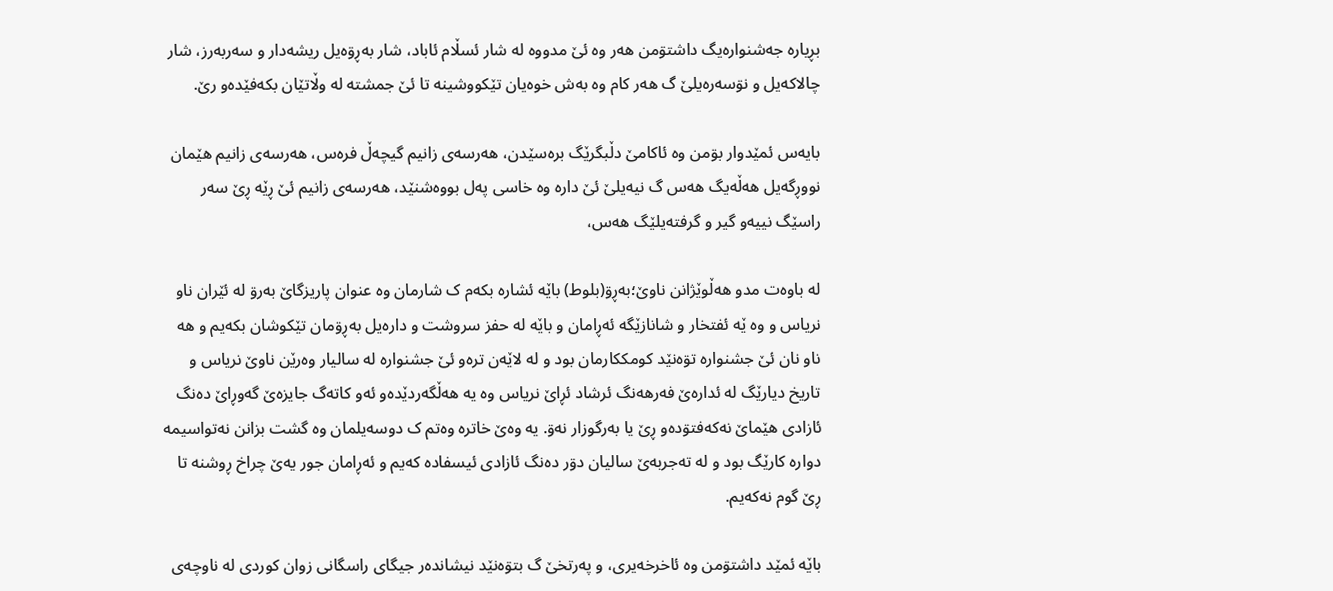بڕیاره جەشنوارەیگ داشتۊمن هەر وە ئێ مدووه له شار ئسڵام ئاباد، شار بەڕۊەیل ریشەدار و سەربەرز، شار چالاکەیل و نۊسەرەیلێ گ هەر کام وە بەش خوەیان تێکووشینه تا ئێ جمشته له وڵاتێان بکەفێدەو رێ.

بایەس ئمێدوار بۊمن وە ئاکامێ دڵبگرێگ برەسێدن، هەرسەی زانیم گیچەڵ فرەس، هەرسەی زانیم هێمان نووڕگەیل هەڵەیگ هەس گ نیەیلێ ئێ داره وە خاسی پەل بووەشنێد، هەرسەی زانیم ئێ ڕێە ڕێ سەر راسێگ نییەو گیر و گرفتەیلێگ هەس،

لە باوەت مدو هەڵوێژانن ناوێ؛به‌ڕۊ(بلوط) باێە ئشارە بکەم ک شارمان وە عنوان پاریزگاێ بەرۊ لە ئێران ناو نریاس و وە ێە ئفتخار و شانازێگە ئەڕامان و باێە لە حفز سروشت و دارەیل بەڕۊمان تێکوشان بکەیم و هه ناو نان ئێ جشنوارە تۊەنێد کومککارمان بود و لە لاێەن ترەو ئێ جشنوارە لە سالیار وەرێن ناوێ نریاس و تاریخ دیارێگ لە ئدارەێ فەرهەنگ ئرشاد ئڕاێ نریاس وە یە هەڵگەردێدەو ئەو کاتەگ جایزەێ گەوڕاێ دەنگ ئازادی هێماێ نەکەفتۊدەو ڕێ یا بەرگوزار نەۊ. یە وەێ خاترە وەتم ک دوسەیلمان وە گشت بزانن نەتواسیمە دوارە کارێگ بود و لە تەجربەێ سالیان دۊر دەنگ ئازادی ئیسفادە کەیم و ئەڕامان جور یەێ چراخ ڕوشنە تا ڕێ گوم نەکەیم.

باێە ئمێد داشتۊمن وە ئاخرخەیری، و پەرتخێ گ بتۊەنێد نیشاندەر جیگای راسگانی زوان کوردی لە ناوچەی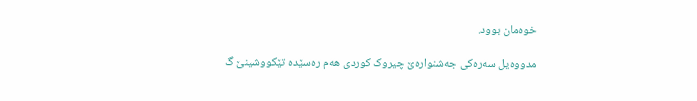خوەمان بوود.

مدووەیل سەرەکی جەشنوارەێ چیروک کوردی هەم رەسێده تێکووشینێ گ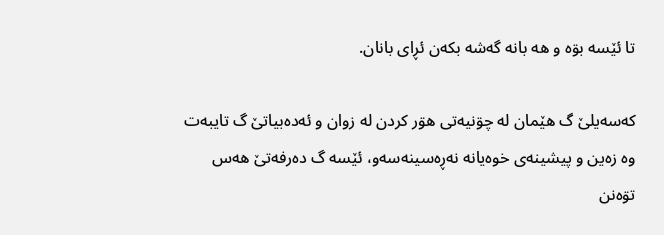تا ئێسه بۊه و هە بانە گەشە بکەن ئڕای بانان.

کەسەیلێ گ هێمان له چۊنیەتی هۊر کردن له زوان و ئەدەبیاتێ گ تایبەت وە زەین و پیشینەی خوەیانە نەڕەسینەسەو، ئێسه گ دەرفەتێ هەس تۊەنن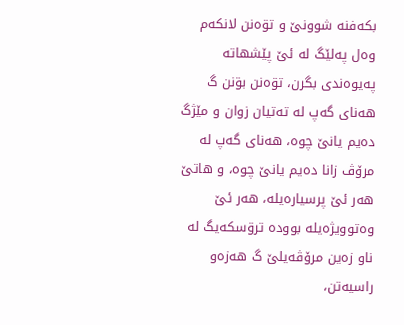بکەفنه شوونێ و تۊەنن لانکەم وەل پەلێگ له ئێ پێشهاتە پەیوەندی بگرن، تۊەنن بۊنن گ هەنای گەپ له تەتیان زوان و مێژگ دەیم یانێ چوە، هەنای گەپ له مرۆڤ زانا دەیم یانێ چوە، و هاتێ هەر ئێ پرسیارەیله، هەر ئێ وەتوویژەیله بووده ترۊسکەیگ له ناو زەین مرۆڤەیلێ گ هەزەو راسیەتن،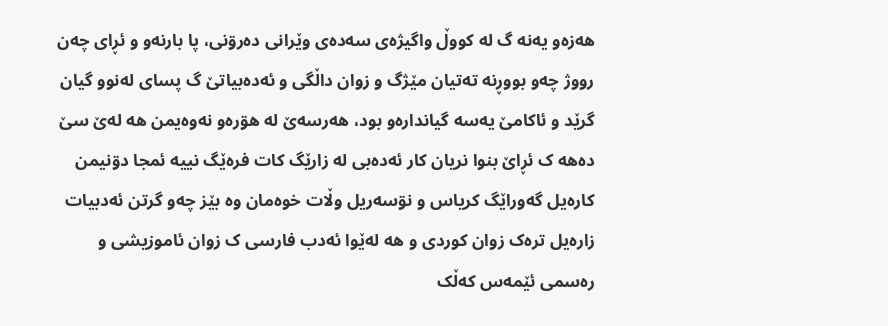هەزەو یەنە گ له کووڵ واگیژەی سەدەی وێرانی دەرۊنی، پا بارنەو و ئڕای چەن رووژ چەو بووڕنه تەتیان مێژگ و زوان داڵگی و ئەدەبیاتێ گ پسای لەنوو گیان گرێد و ئاکامێ یەسە گیاندارەو بود، هەرسەێ لە هۊرەو نەوەیمن هه لەێ سێ دەهە ک ئڕاێ بنوا نریان کار ئەدەبی لە زارێگ کات فرەێگ نییە ئمجا دۊنیمن کارەیل گەوراێگ کریاس و نۊسەریل وڵات خوەمان وە بێز چەو گرتن ئەدبیات زارەیل ترەک زوان کوردی و هه لەێوا ئەدب فارسی ک زوان ئاموزیشی و رەسمی ئێمەس کەڵک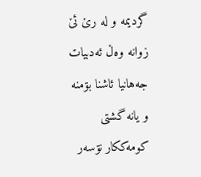گردیمە و لە رێ ئێ زوانە وەڵ ئەدبیات جەهانیا ئاشنا بۊمنە و یانە گشتی کومەککار نۊسەر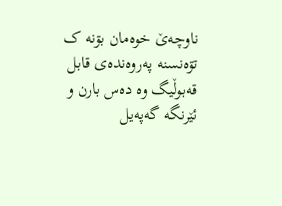ناوچەێ خوەمان بۊنە ک تۊەنسنە پەروەندەی قابل قەبوڵیگ وە دەس بارن و ئێرنگە گەپەیل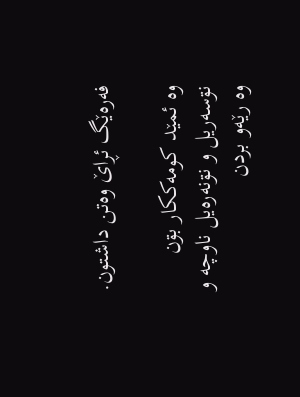فەرەێگ ئڕاێ وەتن داشتون.

وە ئمێد کومەککار بۊن نۊسەریل و نۊنەرەیل ناوچە و وە رێەو بردن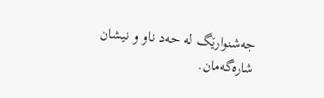جەشنوارێگ لە حەد ناو و نیشان شارەگەمان.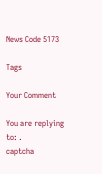News Code 5173

Tags

Your Comment

You are replying to: .
captcha